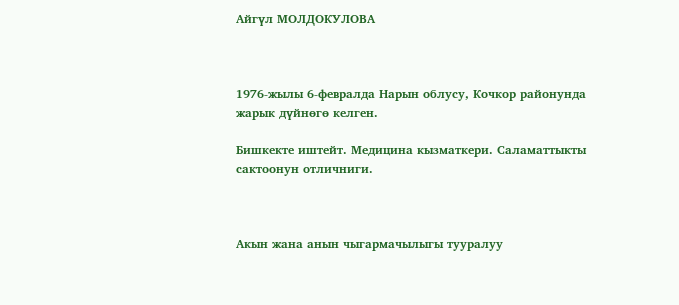Айгүл МОЛДОКУЛОВА



1976-жылы 6-февралда Нарын облусу, Кочкор районунда жарык дүйнөгө келген.

Бишкекте иштейт. Медицина кызматкери. Саламаттыкты сактоонун отличниги.



Акын жана анын чыгармачылыгы тууралуу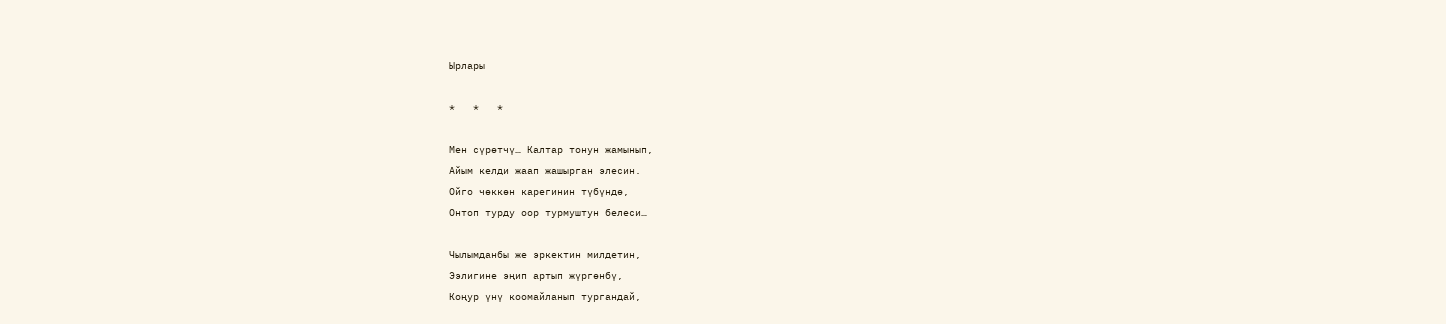Ырлары

*   *   *

Мен сүрөтчү… Калтар тонун жамынып,
Айым келди жаап жашырган элесин.
Ойго чөккөн карегинин түбүндө,
Онтоп турду оор турмуштун белеси…

Чылымданбы же эркектин милдетин,
Ээлигине эңип артып жүргөнбү,
Коңур үнү коомайланып тургандай,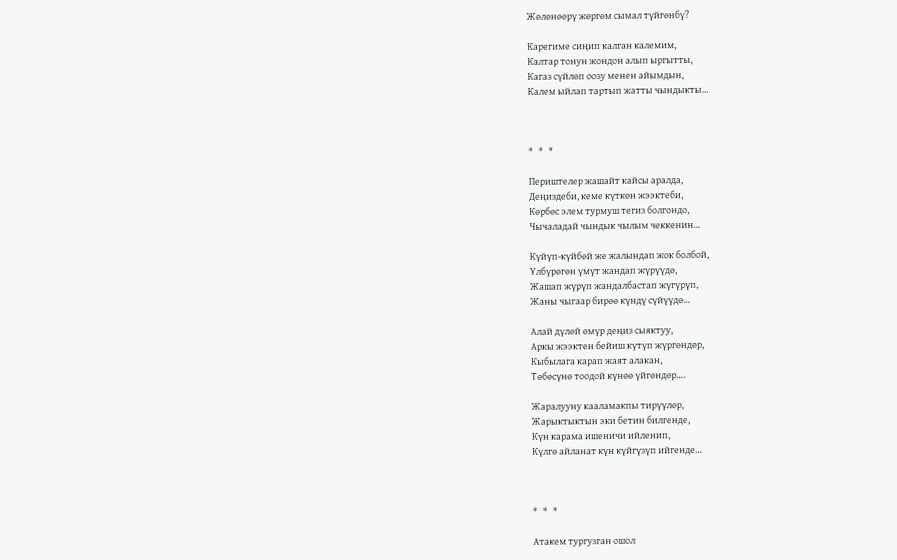Жөлөнөөрү жөргөм сымал түйгөнбү?

Карегиме сиңип калган калемим,
Калтар тонун жондон алып ыргытты,
Кагаз сүйлөп оозу менен айымдын,
Калем ыйлап тартып жатты чындыкты…



*   *   *

Периштелер жашайт кайсы аралда,
Деңиздеби, кеме күткөн жээктеби,
Көрбөс элем турмуш тегиз болгондо,
Чычаладай чындык чылым чеккенин…

Күйүп-күйбөй же жалындап жок болбой,
Үлбүрөгөн үмүт жандап жүрүүдө,
Жашап жүрүп жандалбастап жүгүрүп,
Жаны чыгаар бирөө күндү сүйүүдө…

Алай дүлөй өмүр деңиз сыяктуу,
Аркы жээктен бейиш күтүп жүргөндөр,
Кыбылага карап жаят алакан,
Төбөсүнө тоодой күнөө үйгөндөр….

Жаралууну кааламакпы тирүүлөр,
Жарыктыктын эки бетин билгенде,
Күн карама ишеничи ийленип,
Күлгө айланат күн күйгүзүп ийгенде…



*   *   *

Атакем тургузган ошол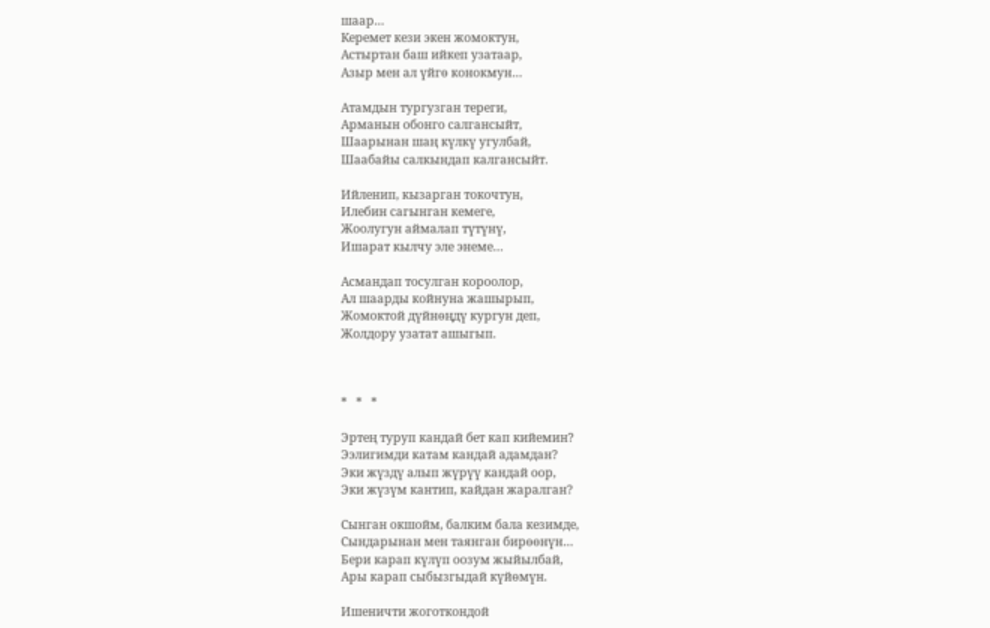шаар…
Керемет кези экен жомоктун,
Астыртан баш ийкеп узатаар,
Азыр мен ал үйгө конокмун…

Атамдын тургузган тереги,
Арманын обонго салгансыйт,
Шаарынан шаң күлкү угулбай,
Шаабайы салкындап калгансыйт.

Ийленип, кызарган токочтун,
Илебин сагынган кемеге,
Жоолугун аймалап түтүнү,
Ишарат кылчу эле энеме…

Асмандап тосулган короолор,
Ал шаарды койнуна жашырып,
Жомоктой дүйнөңдү кургун деп,
Жолдору узатат ашыгып.



*   *   *

Эртең туруп кандай бет кап кийемин?
Ээлигимди катам кандай адамдан?
Эки жүздү алып жүрүү кандай оор,
Эки жүзүм кантип, кайдан жаралган?

Сынган окшойм, балким бала кезимде,
Сындарынан мен таянган бирөөнүн…
Бери карап күлүп оозум жыйылбай,
Ары карап сыбызгыдай күйөмүн.

Ишеничти жоготкондой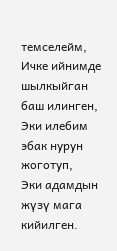темселейм,
Ичке ийнимде шылкыйган баш илинген,
Эки илебим эбак нурун жоготуп,
Эки адамдын жүзү мага кийилген.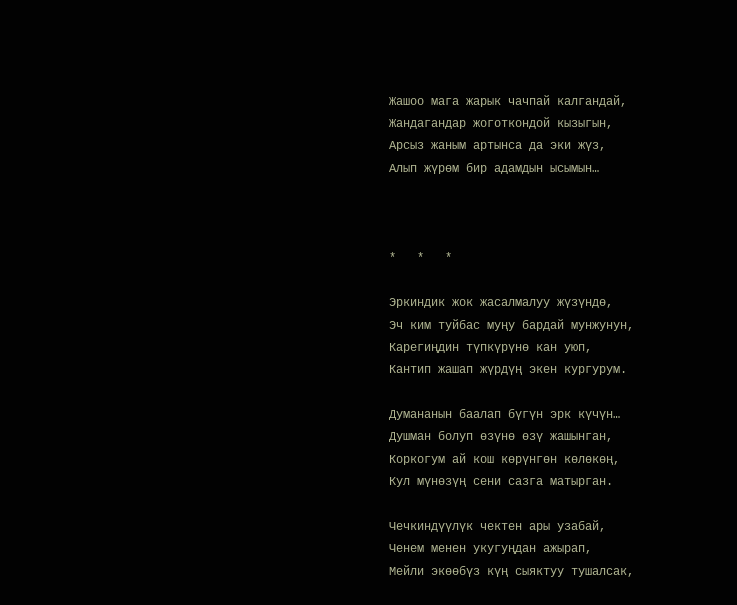Жашоо мага жарык чачпай калгандай,
Жандагандар жоготкондой кызыгын,
Арсыз жаным артынса да эки жүз,
Алып жүрөм бир адамдын ысымын…



*   *   *

Эркиндик жок жасалмалуу жүзүндө,
Эч ким туйбас муңу бардай мунжунун,
Карегиңдин түпкүрүнө кан уюп,
Кантип жашап жүрдүң экен кургурум.

Думананын баалап бүгүн эрк күчүн…
Душман болуп өзүнө өзү жашынган,
Коркогум ай кош көрүнгөн көлөкөң,
Кул мүнөзүң сени сазга матырган.

Чечкиндүүлүк чектен ары узабай,
Ченем менен укугуңдан ажырап,
Мейли экөөбүз күң сыяктуу тушалсак,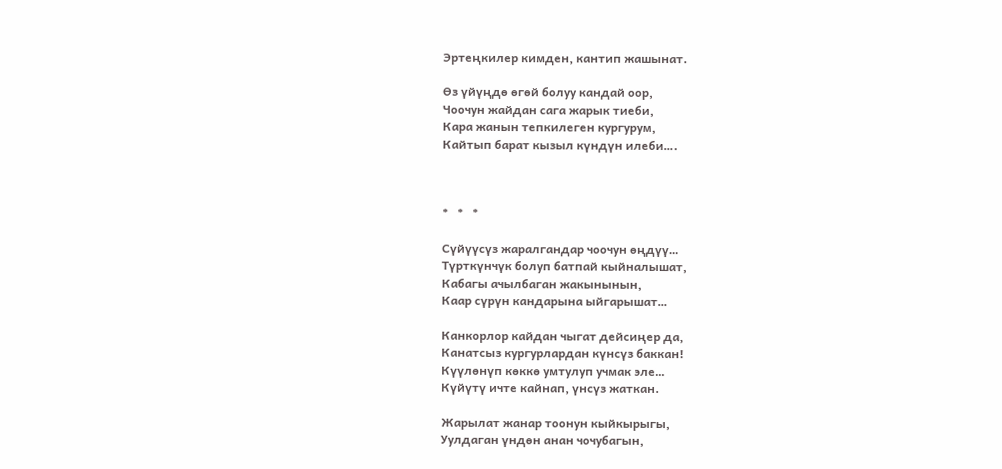Эртеңкилер кимден, кантип жашынат.

Өз үйүңдө өгөй болуу кандай оор,
Чоочун жайдан сага жарык тиеби,
Кара жанын тепкилеген кургурум,
Кайтып барат кызыл күндүн илеби….



*   *   *

Сүйүүсүз жаралгандар чоочун өңдүү…
Түрткүнчүк болуп батпай кыйналышат,
Кабагы ачылбаган жакынынын,
Каар сүрүн кандарына ыйгарышат…

Канкорлор кайдан чыгат дейсиңер да,
Канатсыз кургурлардан күнсүз баккан!
Күүлөнүп көккө умтулуп учмак эле…
Күйүтү ичте кайнап, үнсүз жаткан.

Жарылат жанар тоонун кыйкырыгы,
Уулдаган үндөн анан чочубагын,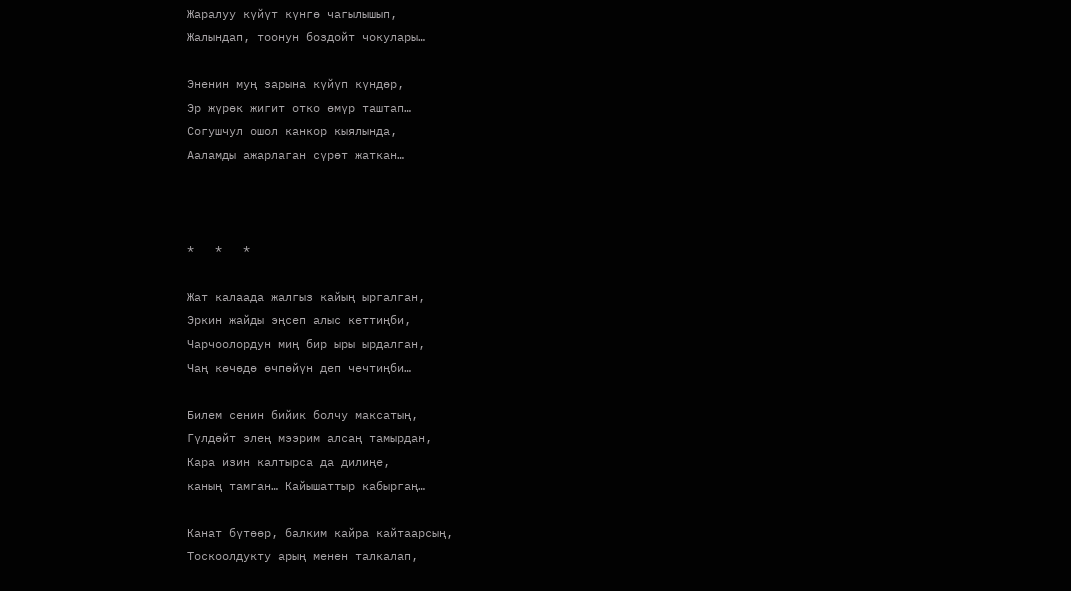Жаралуу күйүт күнгө чагылышып,
Жалындап, тоонун боздойт чокулары…

Эненин муң зарына күйүп күндөр,
Эр жүрөк жигит отко өмүр таштап…
Согушчул ошол канкор кыялында,
Ааламды ажарлаган сүрөт жаткан…



*   *   *

Жат калаада жалгыз кайың ыргалган,
Эркин жайды эңсеп алыс кеттиңби,
Чарчоолордун миң бир ыры ырдалган,
Чаң көчөдө өчпөйүн деп чечтиңби…

Билем сенин бийик болчу максатың,
Гүлдөйт элең мээрим алсаң тамырдан,
Кара изин калтырса да дилиңе,
каның тамган… Кайышаттыр кабыргаң…

Канат бүтөөр, балким кайра кайтаарсың,
Тоскоолдукту арың менен талкалап,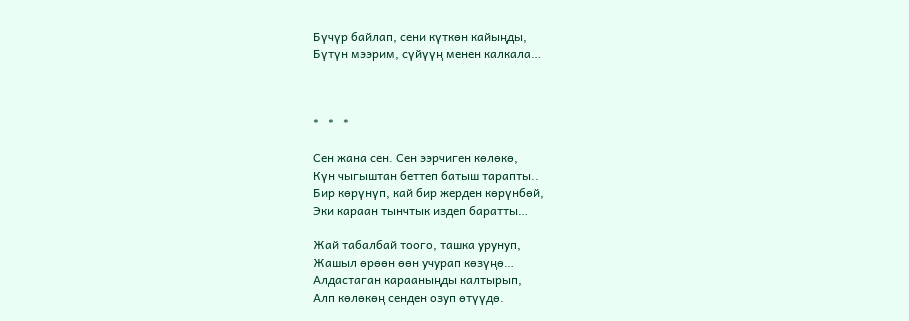Бүчүр байлап, сени күткөн кайыңды,
Бүтүн мээрим, сүйүүң менен калкала…



*   *   *

Сен жана сен. Сен ээрчиген көлөкө,
Күн чыгыштан беттеп батыш тарапты..
Бир көрүнүп, кай бир жерден көрүнбөй,
Эки караан тынчтык издеп баратты…

Жай табалбай тоого, ташка урунуп,
Жашыл өрөөн өөн учурап көзүңө…
Алдастаган карааныңды калтырып,
Алп көлөкөң сенден озуп өтүүдө.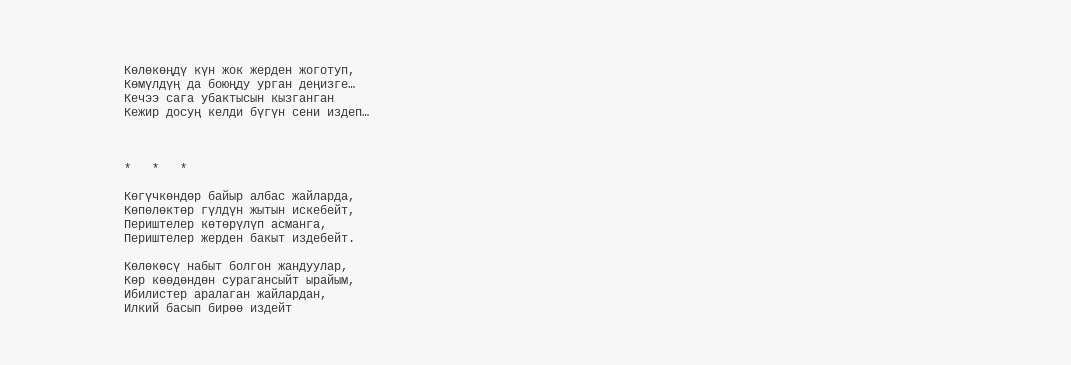Көлөкөңдү күн жок жерден жоготуп,
Көмүлдүң да боюңду урган деңизге…
Кечээ сага убактысын кызганган
Кежир досуң келди бүгүн сени издеп…



*   *   *

Көгүчкөндөр байыр албас жайларда,
Көпөлөктөр гүлдүн жытын искебейт,
Периштелер көтөрүлүп асманга,
Периштелер жерден бакыт издебейт.

Көлөкөсү набыт болгон жандуулар,
Көр көөдөндөн сурагансыйт ырайым,
Ибилистер аралаган жайлардан,
Илкий басып бирөө издейт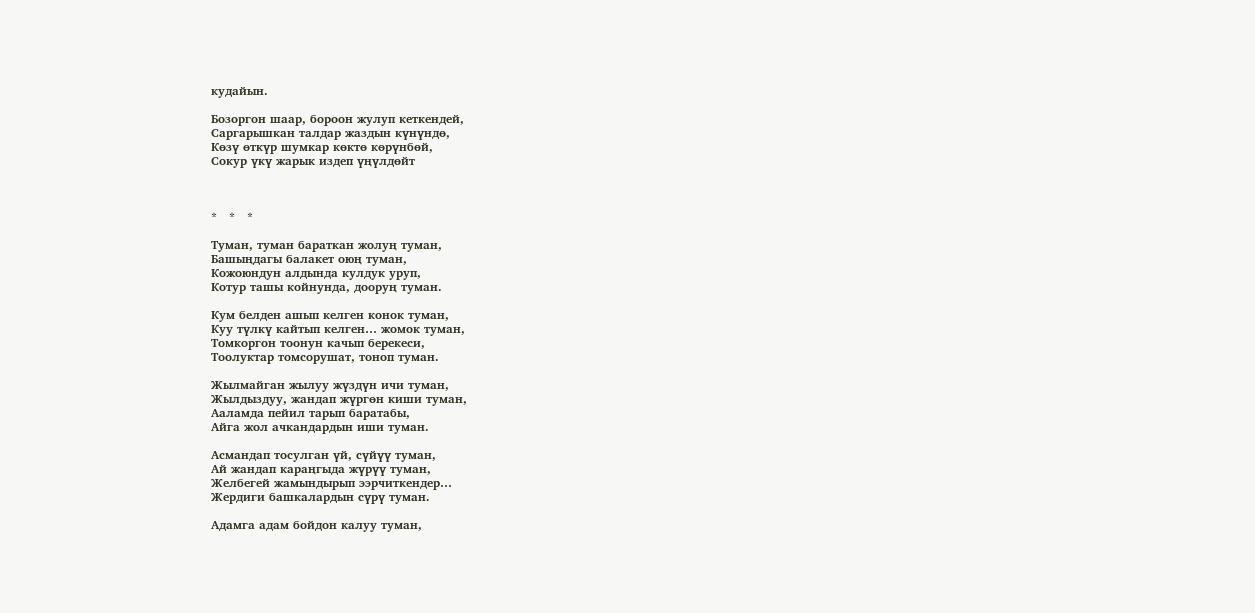кудайын.

Бозоргон шаар, бороон жулуп кеткендей,
Саргарышкан талдар жаздын күнүндө,
Көзү өткүр шумкар көктө көрүнбөй,
Сокур үкү жарык издеп үңүлдөйт



*   *   *

Туман, туман бараткан жолуң туман,
Башыңдагы балакет оюң туман,
Кожоюндун алдында кулдук уруп,
Котур ташы койнунда, дооруң туман.

Кум белден ашып келген конок туман,
Куу түлкү кайтып келген… жомок туман,
Томкоргон тоонун качып берекеси,
Тоолуктар томсорушат, тоноп туман.

Жылмайган жылуу жүздүн ичи туман,
Жылдыздуу, жандап жүргөн киши туман,
Ааламда пейил тарып баратабы,
Айга жол ачкандардын иши туман.

Асмандап тосулган үй, сүйүү туман,
Ай жандап караңгыда жүрүү туман,
Желбегей жамындырып ээрчиткендер…
Жердиги башкалардын сүрү туман.

Адамга адам бойдон калуу туман,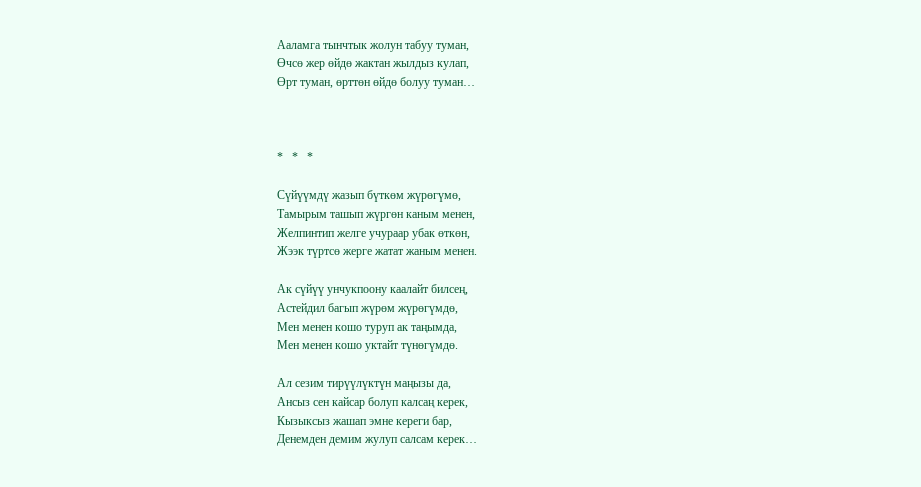Ааламга тынчтык жолун табуу туман,
Өчсө жер өйдө жактан жылдыз кулап,
Өрт туман, өрттөн өйдө болуу туман…



*   *   *

Сүйүүмдү жазып бүткөм жүрөгүмө,
Тамырым ташып жүргөн каным менен,
Желпинтип желге учураар убак өткөн,
Жээк түртсө жерге жатат жаным менен.

Ак сүйүү унчукпоону каалайт билсең,
Астейдил багып жүрөм жүрөгүмдө,
Мен менен кошо туруп ак таңымда,
Мен менен кошо уктайт түнөгүмдө.

Ал сезим тирүүлүктүн маңызы да,
Ансыз сен кайсар болуп калсаң керек,
Кызыксыз жашап эмне кереги бар,
Денемден демим жулуп салсам керек…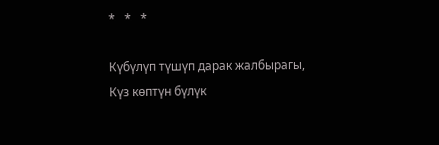*   *   *

Күбүлүп түшүп дарак жалбырагы,
Күз көптүн бүлүк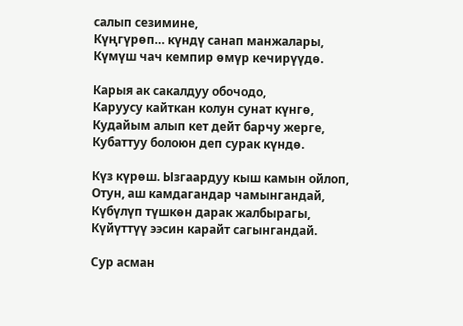салып сезимине,
Күңгүрөп… күндү санап манжалары,
Күмүш чач кемпир өмүр кечирүүдө.

Карыя ак сакалдуу обочодо,
Каруусу кайткан колун сунат күнгө,
Кудайым алып кет дейт барчу жерге,
Кубаттуу болоюн деп сурак күндө.

Күз күрөш. Ызгаардуу кыш камын ойлоп,
Отун, аш камдагандар чамынгандай,
Күбүлүп түшкөн дарак жалбырагы,
Күйүттүү ээсин карайт сагынгандай.

Сур асман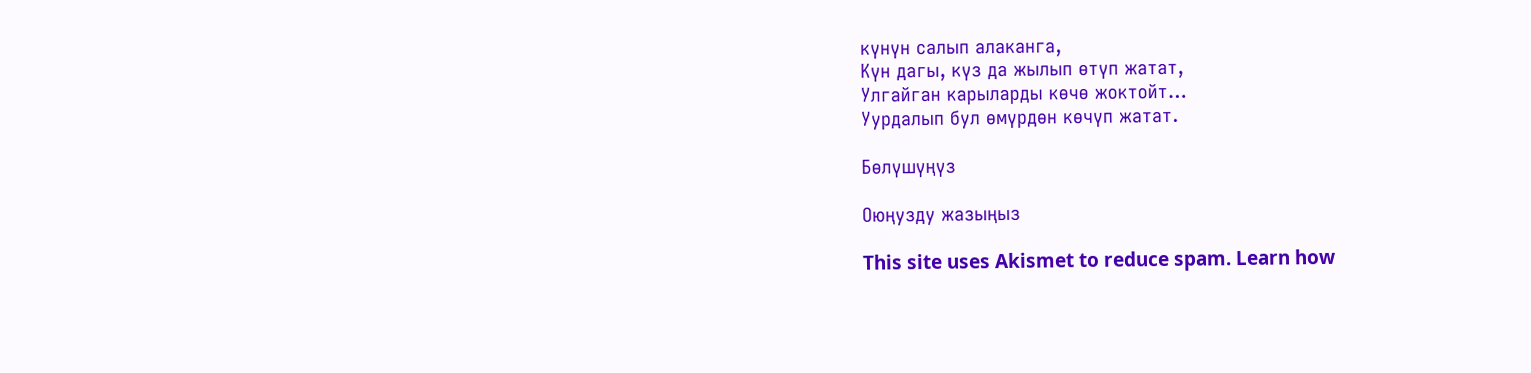күнүн салып алаканга,
Күн дагы, күз да жылып өтүп жатат,
Улгайган карыларды көчө жоктойт…
Уурдалып бул өмүрдөн көчүп жатат.

Бөлүшүңүз

Оюңузду жазыңыз

This site uses Akismet to reduce spam. Learn how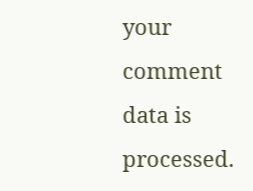your comment data is processed.